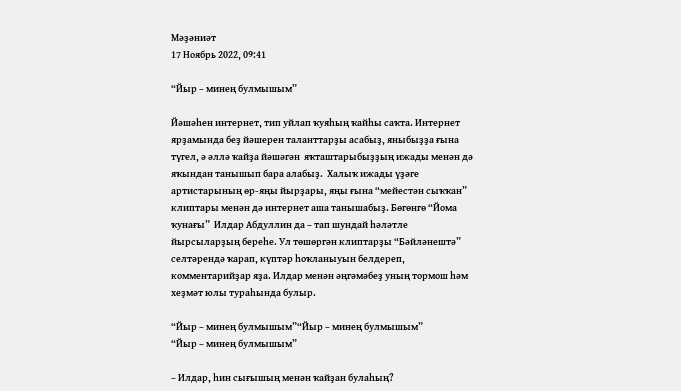Мәҙәниәт
17 Ноябрь 2022, 09:41

“Йыр – минең булмышым”

Йәшәһен интернет, тип уйлап ҡуяһың ҡайһы саҡта. Интернет ярҙамында беҙ йәшерен таланттарҙы асабыҙ, яныбыҙҙа ғына түгел, ә әллә ҡайҙа йәшәгән  яҡташтарыбыҙҙың ижады менән дә яҡындан танышып бара алабыҙ.  Халыҡ ижады үҙәге артистарының өр-яңы йырҙары, яңы ғына “мейестән сыҡҡан” клиптары менән дә интернет аша танышабыҙ. Бөгөнгө “Йома ҡунағы”  Илдар Абдуллин да – тап шундай һәләтле йырсыларҙың береһе. Ул төшөргән клиптарҙы “Бәйләнештә” селтәрендә ҡарап, күптәр һоҡланыуын белдереп, комментарийҙар яҙа. Илдар менән әңгәмәбеҙ уның тормош һәм хеҙмәт юлы тураһында булыр.

“Йыр – минең булмышым”“Йыр – минең булмышым”
“Йыр – минең булмышым”

– Илдар, һин сығышың менән ҡайҙан булаһың?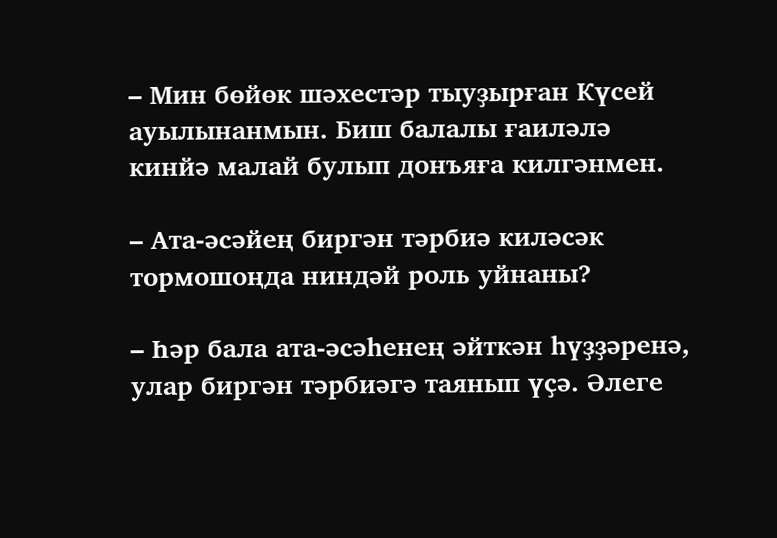– Мин бөйөк шәхестәр тыуҙырған Күсей ауылынанмын. Биш балалы ғаиләлә кинйә малай булып донъяға килгәнмен.

– Ата-әсәйең биргән тәрбиә киләсәк тормошоңда ниндәй роль уйнаны?

– Һәр бала ата-әсәһенең әйткән һүҙҙәренә, улар биргән тәрбиәгә таянып үҫә. Әлеге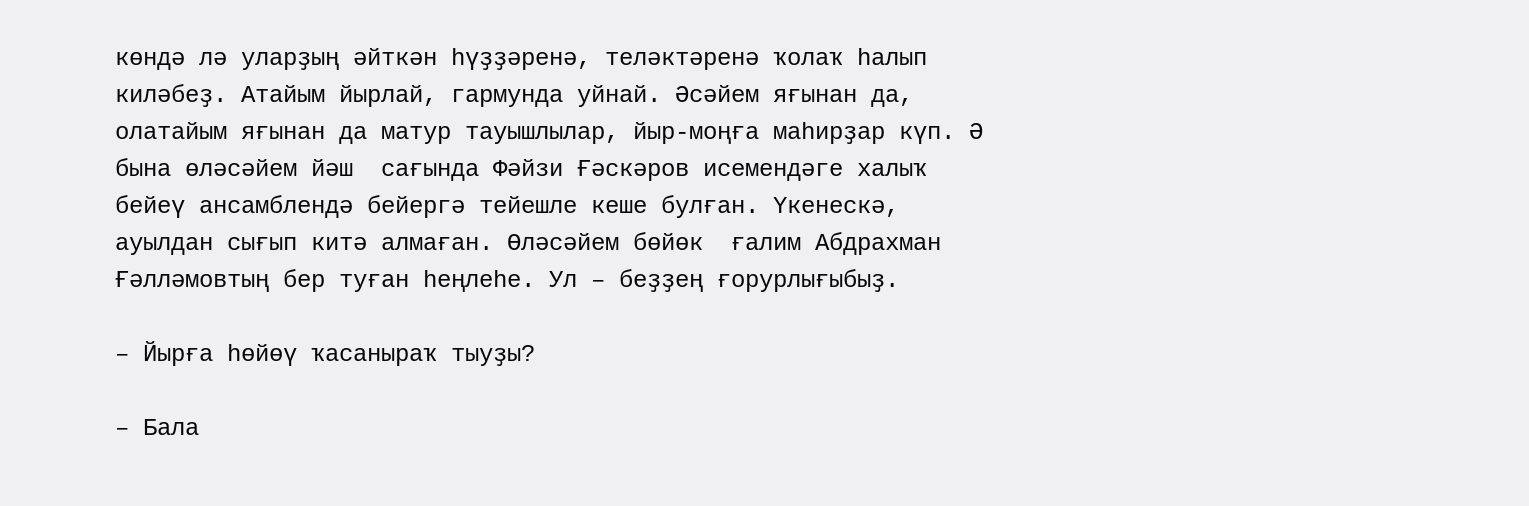көндә лә уларҙың әйткән һүҙҙәренә, теләктәренә ҡолаҡ һалып киләбеҙ. Атайым йырлай, гармунда уйнай. Әсәйем яғынан да, олатайым яғынан да матур тауышлылар, йыр-моңға маһирҙар күп. Ә бына өләсәйем йәш  сағында Фәйзи Ғәскәров исемендәге халыҡ бейеү ансамблендә бейергә тейешле кеше булған. Үкенескә, ауылдан сығып китә алмаған. Өләсәйем бөйөк  ғалим Абдрахман Ғәлләмовтың бер туған һеңлеһе. Ул – беҙҙең ғорурлығыбыҙ.

– Йырға һөйөү ҡасаныраҡ тыуҙы?

– Бала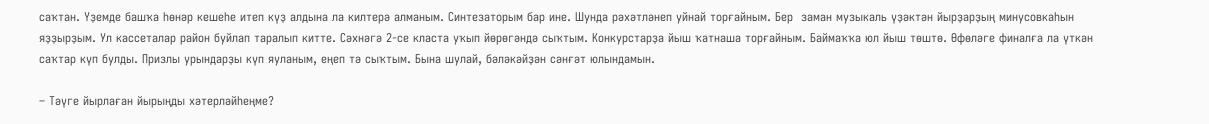саҡтан. Үҙемде башҡа һөнәр кешеһе итеп күҙ алдына ла килтерә алманым. Синтезаторым бар ине. Шунда рәхәтләнеп уйнай торғайным. Бер  заман музыкаль үҙәктән йырҙарҙың минусовкаһын яҙҙырҙым. Ул кассеталар район буйлап таралып китте. Сәхнәгә 2-се класта уҡып йөрөгәндә сыҡтым. Конкурстарҙа йыш ҡатнаша торғайным. Баймаҡҡа юл йыш төштө. Өфөләге финалға ла үткән саҡтар күп булды. Призлы урындарҙы күп яуланым, еңеп тә сыҡтым. Бына шулай, бәләкәйҙән сәнғәт юлындамын.

– Тәүге йырлаған йырыңды хәтерләйһеңме?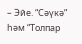– Эйе. “Сәүкә” һәм “Толпар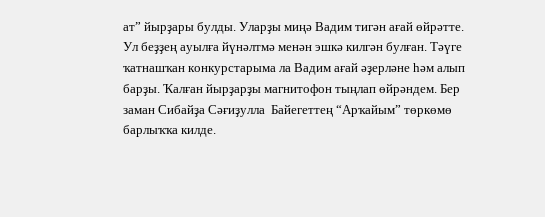ат” йырҙары булды. Уларҙы миңә Вадим тигән ағай өйрәтте. Ул беҙҙең ауылға йүнәлтмә менән эшкә килгән булған. Тәүге  ҡатнашҡан конкурстарыма ла Вадим ағай әҙерләне һәм алып барҙы. Ҡалған йырҙарҙы магнитофон тыңлап өйрәндем. Бер заман Сибайҙа Сәғиҙулла  Байегеттең “Арҡайым” төркөмө барлыҡҡа килде.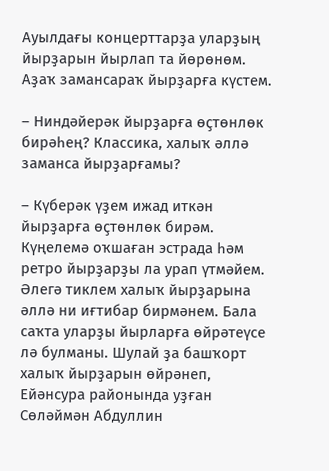Ауылдағы концерттарҙа уларҙың йырҙарын йырлап та йөрөнөм. Аҙаҡ замансараҡ йырҙарға күстем.

– Ниндәйерәк йырҙарға өҫтөнлөк бирәһең? Классика, халыҡ әллә заманса йырҙарғамы?

– Күберәк үҙем ижад иткән йырҙарға өҫтөнлөк бирәм. Күңелемә оҡшаған эстрада һәм ретро йырҙарҙы ла урап үтмәйем. Әлегә тиклем халыҡ йырҙарына  әллә ни иғтибар бирмәнем. Бала саҡта уларҙы йырларға өйрәтеүсе лә булманы. Шулай ҙа башҡорт халыҡ йырҙарын өйрәнеп, Ейәнсура районында уҙған  Сөләймән Абдуллин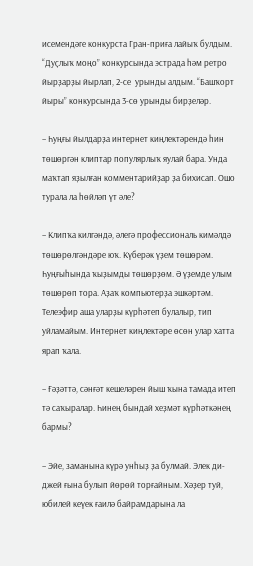исемендәге конкурста Гран-приға лайыҡ булдым. “Дуҫлыҡ моңо” конкурсында эстрада һәм ретро йырҙарҙы йырлап, 2-се  урынды алдым. “Башҡорт йыры” конкурсында 3-сө урынды бирҙеләр.

– Һуңғы йылдарҙа интернет киңлектәрендә һин төшөргән клиптар популярлыҡ яулай бара. Унда маҡтап яҙылған комментарийҙар ҙа бихисап. Ошо турала ла һөйләп үт әле?

– Клипҡа килгәндә, әлегә профессиональ кимәлдә төшөрөлгәндәре юҡ. Күберәк үҙем төшөрәм. Һуңғыһында ҡыҙымды төшөрҙөм. Ә үҙемде улым  төшөрөп тора. Аҙаҡ компьютерҙа эшкәртәм. Телеэфир аша уларҙы күрһәтеп булалыр, тип уйламайым. Интернет киңлектәре өсөн улар хатта ярап ҡала.

– Ғәҙәттә, сәнғәт кешеләрен йыш ҡына тамада итеп тә саҡыралар. Һинең бындай хеҙмәт күрһәткәнең бармы?

– Эйе, заманына күрә унһыҙ ҙа булмай. Элек ди-джей ғына булып йөрөй торғайным. Хәҙер туй, юбилей кеүек ғаилә байрамдарына ла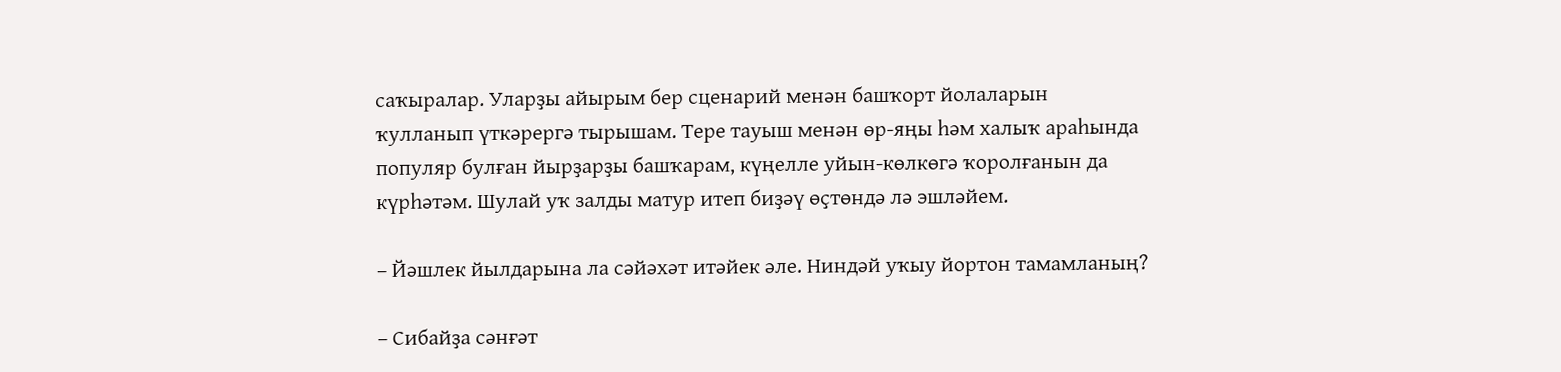саҡыралар. Уларҙы айырым бер сценарий менән башҡорт йолаларын ҡулланып үткәрергә тырышам. Тере тауыш менән өр-яңы һәм халыҡ араһында  популяр булған йырҙарҙы башҡарам, күңелле уйын-көлкөгә ҡоролғанын да күрһәтәм. Шулай уҡ залды матур итеп биҙәү өҫтөндә лә эшләйем.

– Йәшлек йылдарына ла сәйәхәт итәйек әле. Ниндәй уҡыу йортон тамамланың?

– Сибайҙа сәнғәт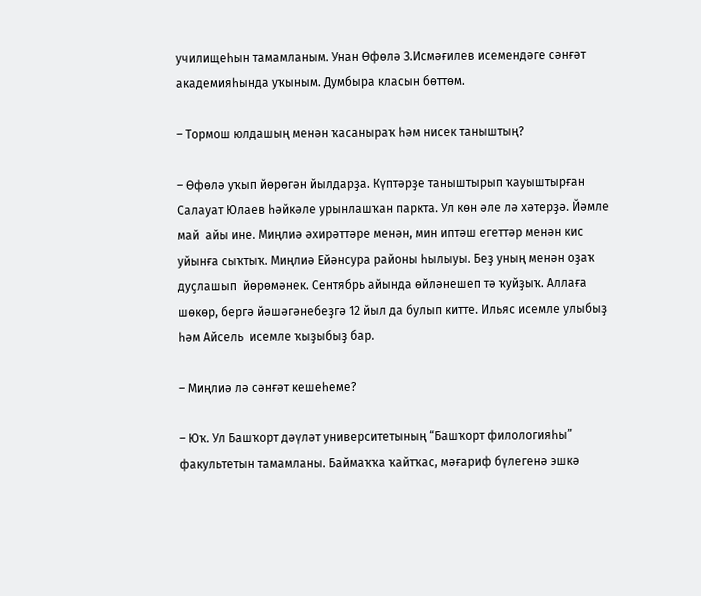училищеһын тамамланым. Унан Өфөлә З.Исмәғилев исемендәге сәнғәт академияһында уҡыным. Думбыра класын бөттөм.

– Тормош юлдашың менән ҡасаныраҡ һәм нисек таныштың?

– Өфөлә уҡып йөрөгән йылдарҙа. Күптәрҙе таныштырып ҡауыштырған Салауат Юлаев һәйкәле урынлашҡан паркта. Ул көн әле лә хәтерҙә. Йәмле май  айы ине. Миңлиә әхирәттәре менән, мин иптәш егеттәр менән кис уйынға сыҡтыҡ. Миңлиә Ейәнсура районы һылыуы. Беҙ уның менән оҙаҡ дуҫлашып  йөрөмәнек. Сентябрь айында өйләнешеп тә ҡуйҙыҡ. Аллаға шөкөр, бергә йәшәгәнебеҙгә 12 йыл да булып китте. Ильяс исемле улыбыҙ һәм Айсель  исемле ҡыҙыбыҙ бар.

– Миңлиә лә сәнғәт кешеһеме?

– Юҡ. Ул Башҡорт дәүләт университетының “Башҡорт филологияһы” факультетын тамамланы. Баймаҡҡа ҡайтҡас, мәғариф бүлегенә эшкә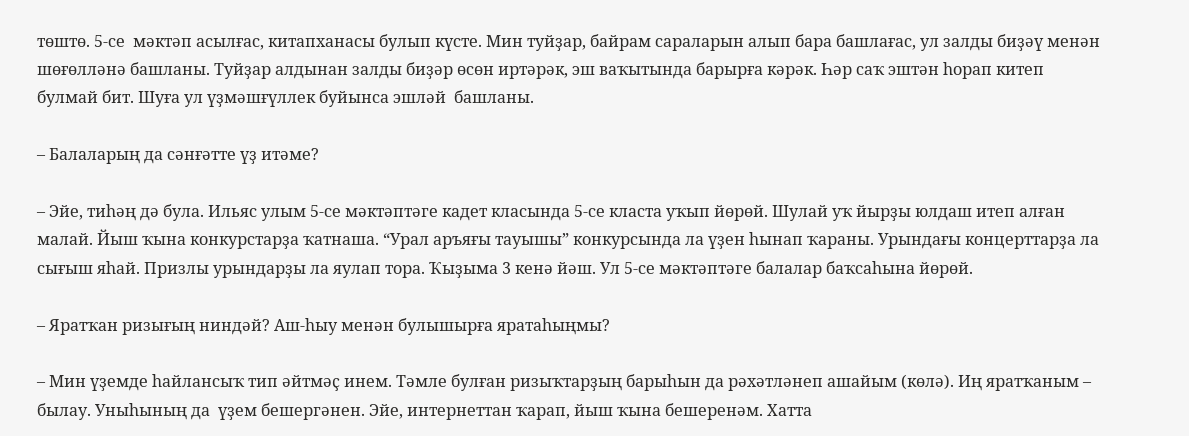төштө. 5-се  мәктәп асылғас, китапханасы булып күсте. Мин туйҙар, байрам сараларын алып бара башлағас, ул залды биҙәү менән шөғөлләнә башланы. Туйҙар алдынан залды биҙәр өсөн иртәрәк, эш ваҡытында барырға кәрәк. Һәр саҡ эштән һорап китеп булмай бит. Шуға ул үҙмәшғүллек буйынса эшләй  башланы.

– Балаларың да сәнғәтте үҙ итәме?

– Эйе, тиһәң дә була. Ильяс улым 5-се мәктәптәге кадет класында 5-се класта уҡып йөрөй. Шулай уҡ йырҙы юлдаш итеп алған малай. Йыш ҡына конкурстарҙа ҡатнаша. “Урал аръяғы тауышы” конкурсында ла үҙен һынап ҡараны. Урындағы концерттарҙа ла сығыш яһай. Призлы урындарҙы ла яулап тора. Ҡыҙыма 3 кенә йәш. Ул 5-се мәктәптәге балалар баҡсаһына йөрөй.

– Яратҡан ризығың ниндәй? Аш-һыу менән булышырға яратаһыңмы?

– Мин үҙемде һайлансыҡ тип әйтмәҫ инем. Тәмле булған ризыҡтарҙың барыһын да рәхәтләнеп ашайым (көлә). Иң яратҡаным – былау. Уныһының да  үҙем бешергәнен. Эйе, интернеттан ҡарап, йыш ҡына бешеренәм. Хатта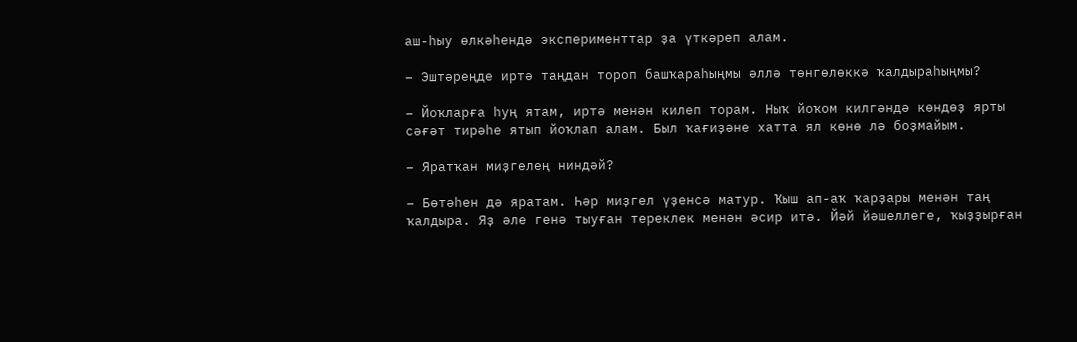аш-һыу өлкәһендә эксперименттар ҙа үткәреп алам.

– Эштәреңде иртә таңдан тороп башҡараһыңмы әллә төнгөлөккә ҡалдыраһыңмы?

– Йоҡларға һуң ятам, иртә менән килеп торам. Ныҡ йоҡом килгәндә көндөҙ ярты сәғәт тирәһе ятып йоҡлап алам. Был ҡағиҙәне хатта ял көнө лә боҙмайым.

– Яратҡан миҙгелең ниндәй?

– Бөтәһен дә яратам. Һәр миҙгел үҙенсә матур. Ҡыш ап-аҡ ҡарҙары менән таң ҡалдыра. Яҙ әле генә тыуған тереклек менән әсир итә. Йәй йәшеллеге, ҡыҙҙырған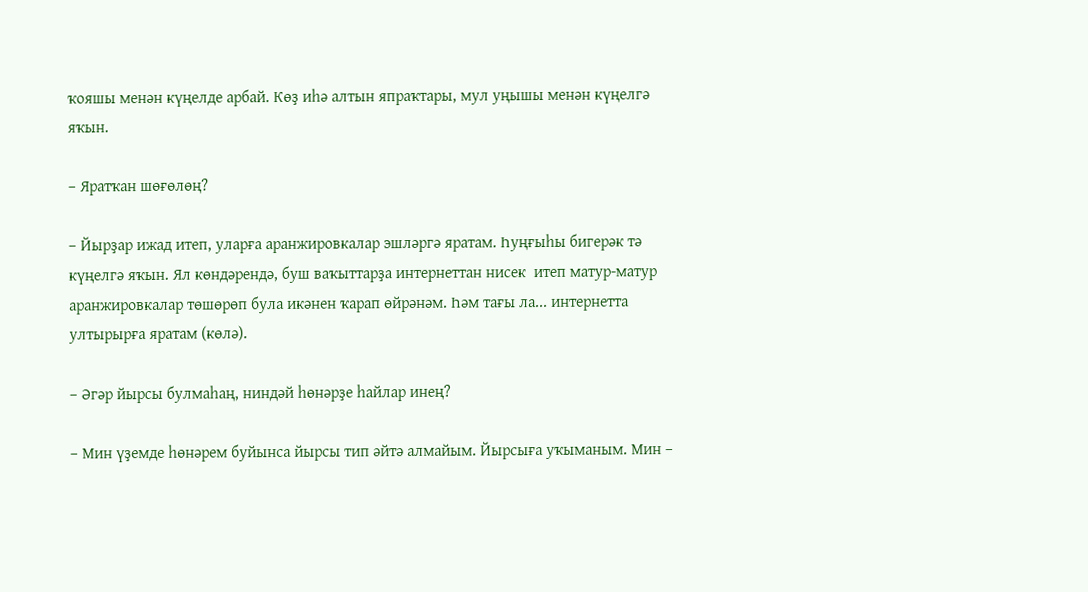ҡояшы менән күңелде арбай. Көҙ иһә алтын япраҡтары, мул уңышы менән күңелгә яҡын.

– Яратҡан шөғөлөң?

– Йырҙар ижад итеп, уларға аранжировкалар эшләргә яратам. Һуңғыһы бигерәк тә күңелгә яҡын. Ял көндәрендә, буш ваҡыттарҙа интернеттан нисек  итеп матур-матур аранжировкалар төшөрөп була икәнен ҡарап өйрәнәм. Һәм тағы ла... интернетта ултырырға яратам (көлә).

– Әгәр йырсы булмаһаң, ниндәй һөнәрҙе һайлар инең?

– Мин үҙемде һөнәрем буйынса йырсы тип әйтә алмайым. Йырсыға уҡыманым. Мин –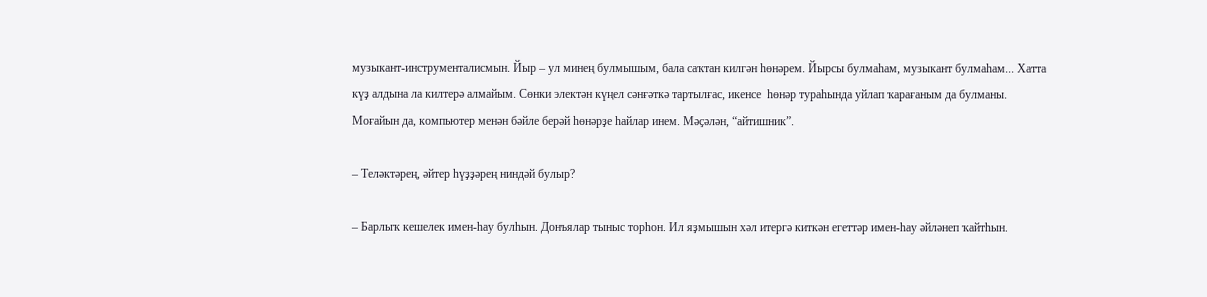музыкант-инструменталисмын. Йыр – ул минең булмышым, бала саҡтан килгән һөнәрем. Йырсы булмаһам, музыкант булмаһам... Хатта күҙ алдына ла килтерә алмайым. Сөнки электән күңел сәнғәткә тартылғас, икенсе  һөнәр тураһында уйлап ҡарағаным да булманы. Моғайын да, компьютер менән бәйле берәй һөнәрҙе һайлар инем. Мәҫәлән, “айтишник”.

– Теләктәрең, әйтер һүҙҙәрең ниндәй булыр?

– Барлыҡ кешелек имен-һау булһын. Донъялар тыныс торһон. Ил яҙмышын хәл итергә киткән егеттәр имен-һау әйләнеп ҡайтһын.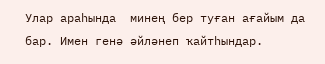Улар араһында  минең бер туған ағайым да бар. Имен генә әйләнеп ҡайтһындар.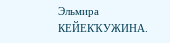Эльмира КЕЙЕКҠУЖИНА.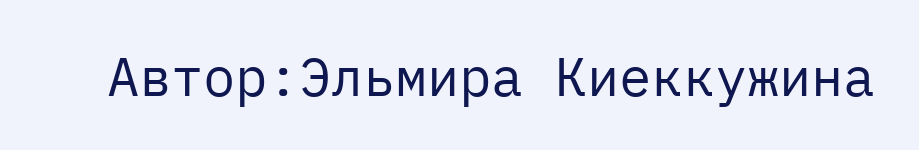Автор:Эльмира Киеккужина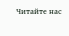Читайте нас